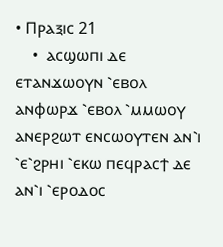• Ⲡⲣⲁⲝⲓⲥ 21
    •  ⲁⲥϣⲱⲡⲓ ⲇⲉ ⲉⲧⲁⲛϫⲱⲟⲩⲛ ⳿ⲉⲃⲟⲗ ⲁⲛⲫⲱⲣϫ ⳿ⲉⲃⲟⲗ ⳿ⲙⲙⲱⲟⲩ ⲁⲛⲉⲣϩⲱⲧ ⲉⲛⲥⲱⲟⲩⲧⲉⲛ ⲁⲛ⳿ⲓ ⳿ⲉ⳿ϩⲣⲏⲓ ⳿ⲉⲕⲱ ⲡⲉϥⲣⲁⲥϯ ⲇⲉ ⲁⲛ⳿ⲓ ⳿ⲉⲣⲟⲇⲟⲥ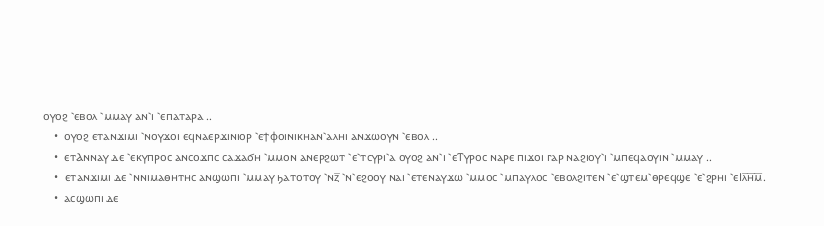ⲟⲩⲟϩ ⳿ⲉⲃⲟⲗ ⳿ⲙⲙⲁⲩ ⲁⲛ⳿ⲓ ⳿ⲉⲡⲁⲧⲁⲣⲁ ..
    •  ⲟⲩⲟϩ ⲉⲧⲁⲛϫⲓⲙⲓ ⳿ⲛⲟⲩϫⲟⲓ ⲉϥⲛⲁⲉⲣϫⲓⲛⲓⲟⲣ ⳿ⲉϯⲫⲟⲓⲛⲓⲕⲏⲁⲛ⳿ⲁⲗⲏⲓ ⲁⲛϫⲱⲟⲩⲛ ⳿ⲉⲃⲟⲗ ..
    •  ⲉⲧⲀⲛⲛⲁⲩ ⲇⲉ ⳿ⲉⲕⲩⲡⲣⲟⲥ ⲁⲛⲥⲟϫⲡⲥ ⲥⲁϫⲁϭⲏ ⳿ⲙⲙⲟⲛ ⲁⲛⲉⲣϩⲱⲧ ⳿ⲉ⳿ⲧⲥⲩⲣⲓ⳿ⲁ ⲟⲩⲟϩ ⲁⲛ⳿ⲓ ⳿ⲉⲦⲩⲣⲟⲥ ⲛⲁⲣⲉ ⲡⲓϫⲟⲓ ⲅⲁⲣ ⲛⲁϩⲓⲟⲩ⳿ⲓ ⳿ⲙⲡⲉϥⲁⲟⲩⲓⲛ ⳿ⲙⲙⲁⲩ ..
    •  ⲉⲧⲁⲛϫⲓⲙⲓ ⲇⲉ ⳿ⲛⲛⲓⲙⲁⲑⲏⲧⲏⲥ ⲁⲛϣⲱⲡⲓ ⳿ⲙⲙⲁⲩ ϧⲁⲧⲟⲧⲟⲩ ⳿ⲛⲍ̅ ⳿ⲛ⳿ⲉϩⲟⲟⲩ ⲛⲁⲓ ⳿ⲉⲧⲉⲛⲁⲩϫⲱ ⳿ⲙⲙⲟⲥ ⳿ⲙⲡⲁⲩⲗⲟⲥ ⳿ⲉⲃⲟⲗϩⲓⲧⲉⲛ ⳿ⲉ⳿ϣⲧⲉⲙ⳿ⲑⲣⲉϥϣⲉ ⳿ⲉ⳿ϩⲣⲏⲓ ⳿ⲉⲒⲗ̅ⲏ̅ⲙ̅.
    •  ⲁⲥϣⲱⲡⲓ ⲇⲉ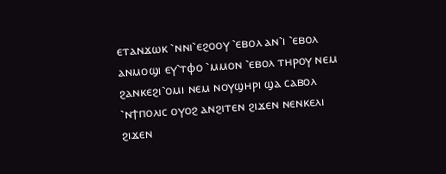ⲉⲧⲁⲛϫⲱⲕ ⳿ⲛⲛⲓ⳿ⲉϩⲟⲟⲩ ⳿ⲉⲃⲟⲗ ⲁⲛ⳿ⲓ ⳿ⲉⲃⲟⲗ ⲁⲛⲙⲟϣⲓ ⲉⲩ⳿ⲧⲫⲟ ⳿ⲙⲙⲟⲛ ⳿ⲉⲃⲟⲗ ⲧⲏⲣⲟⲩ ⲛⲉⲙ ϩⲁⲛⲕⲉϩⲓ⳿ⲟⲙⲓ ⲛⲉⲙ ⲛⲟⲩϣⲏⲣⲓ ϣⲁ ⲥⲁⲃⲟⲗ ⳿ⲛϯⲡⲟⲗⲓⲥ ⲟⲩⲟϩ ⲁⲛϩⲓⲧⲉⲛ ϩⲓϫⲉⲛ ⲛⲉⲛⲕⲉⲗⲓ ϩⲓϫⲉⲛ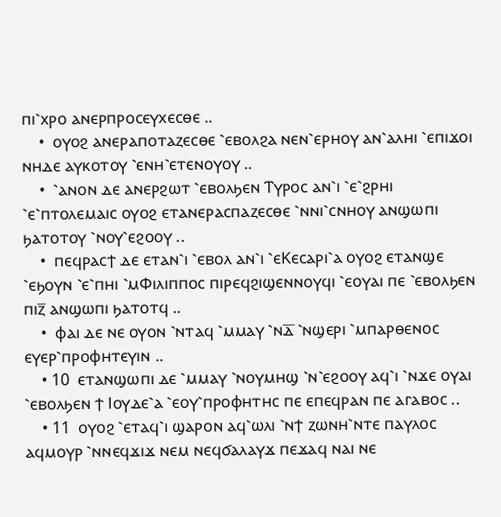ⲡⲓ⳿ⲭⲣⲟ ⲁⲛⲉⲣⲡⲣⲟⲥⲉⲩⲭⲉⲥⲑⲉ ..
    •  ⲟⲩⲟϩ ⲁⲛⲉⲣⲁⲡⲟⲧⲁⲍⲉⲥⲑⲉ ⳿ⲉⲃⲟⲗϩⲁ ⲛⲉⲛ⳿ⲉⲣⲏⲟⲩ ⲁⲛ⳿ⲁⲗⲏⲓ ⳿ⲉⲡⲓϫⲟⲓ ⲛⲏⲇⲉ ⲁⲩⲕⲟⲧⲟⲩ ⳿ⲉⲛⲏ⳿ⲉⲧⲉⲛⲟⲩⲟⲩ ..
    •  ⳿ⲁⲛⲟⲛ ⲇⲉ ⲁⲛⲉⲣϩⲱⲧ ⳿ⲉⲃⲟⲗϧⲉⲛ Ⲧⲩⲣⲟⲥ ⲁⲛ⳿ⲓ ⳿ⲉ⳿ϩⲣⲏⲓ ⳿ⲉ⳿ⲡⲧⲟⲗⲉⲙⲁⲓⲥ ⲟⲩⲟϩ ⲉⲧⲁⲛⲉⲣⲁⲥⲡⲁⲍⲉⲥⲑⲉ ⳿ⲛⲛⲓ⳿ⲥⲛⲏⲟⲩ ⲁⲛϣⲱⲡⲓ ϧⲁⲧⲟⲧⲟⲩ ⳿ⲛⲟⲩ⳿ⲉϩⲟⲟⲩ ..
    •  ⲡⲉϥⲣⲁⲥϯ ⲇⲉ ⲉⲧⲁⲛ⳿ⲓ ⳿ⲉⲃⲟⲗ ⲁⲛ⳿ⲓ ⳿ⲉⲔⲉⲥⲁⲣⲓ⳿ⲁ ⲟⲩⲟϩ ⲉⲧⲁⲛϣⲉ ⳿ⲉϧⲟⲩⲛ ⳿ⲉ⳿ⲡⲏⲓ ⳿ⲙⲪⲓⲗⲓⲡⲡⲟⲥ ⲡⲓⲣⲉϥϩⲓϣⲉⲛⲛⲟⲩϥⲓ ⳿ⲉⲟⲩⲁⲓ ⲡⲉ ⳿ⲉⲃⲟⲗϧⲉⲛ ⲡⲓⲍ̅ ⲁⲛϣⲱⲡⲓ ϧⲁⲧⲟⲧϥ ..
    •  ⲫⲁⲓ ⲇⲉ ⲛⲉ ⲟⲩⲟⲛ ⳿ⲛⲧⲁϥ ⳿ⲙⲙⲁⲩ ⳿ⲛⲇ̅ ⳿ⲛϣⲉⲣⲓ ⳿ⲙⲡⲁⲣⲑⲉⲛⲟⲥ ⲉⲩⲉⲣ⳿ⲡⲣⲟⲫⲏⲧⲉⲩⲓⲛ ..
    • 10  ⲉⲧⲁⲛϣⲱⲡⲓ ⲇⲉ ⳿ⲙⲙⲁⲩ ⳿ⲛⲟⲩⲙⲏϣ ⳿ⲛ⳿ⲉϩⲟⲟⲩ ⲁϥ⳿ⲓ ⳿ⲛϫⲉ ⲟⲩⲁⲓ ⳿ⲉⲃⲟⲗϧⲉⲛ ϯ Ⲓⲟⲩⲇⲉ⳿ⲁ ⳿ⲉⲟⲩ⳿ⲡⲣⲟⲫⲏⲧⲏⲥ ⲡⲉ ⲉⲡⲉϥⲣⲁⲛ ⲡⲉ ⲁⲅⲁⲃⲟⲥ ..
    • 11  ⲟⲩⲟϩ ⳿ⲉⲧⲁϥ⳿ⲓ ϣⲁⲣⲟⲛ ⲁϥ⳿ⲱⲗⲓ ⳿ⲛϯ ⲍⲱⲛⲏ⳿ⲛⲧⲉ ⲡⲁⲩⲗⲟⲥ ⲁϥⲙⲟⲩⲣ ⳿ⲛⲛⲉϥϫⲓϫ ⲛⲉⲙ ⲛⲉϥϭⲁⲗⲁⲩϫ ⲡⲉϫⲁϥ ⲛⲁⲓ ⲛⲉ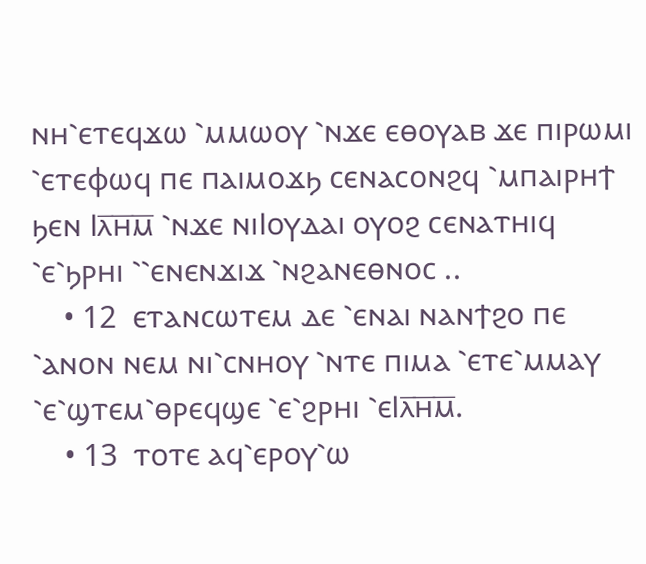ⲛⲏ⳿ⲉⲧⲉϥϫⲱ ⳿ⲙⲙⲱⲟⲩ ⳿ⲛϫⲉ ⲉⲑⲟⲩⲁⲃ ϫⲉ ⲡⲓⲣⲱⲙⲓ ⳿ⲉⲧⲉⲫⲱϥ ⲡⲉ ⲡⲁⲓⲙⲟϫϧ ⲥⲉⲛⲁⲥⲟⲛϩϥ ⳿ⲙⲡⲁⲓⲣⲏϯ ϧⲉⲛ Ⲓⲗ̅ⲏ̅ⲙ̅ ⳿ⲛϫⲉ ⲛⲓⲒⲟⲩⲇⲁⲓ ⲟⲩⲟϩ ⲥⲉⲛⲁⲧⲏⲓϥ ⳿ⲉ⳿ϧⲣⲏⲓ ⳿⳿ⲉⲛⲉⲛϫⲓϫ ⳿ⲛϩⲁⲛⲉⲑⲛⲟⲥ ..
    • 12  ⲉⲧⲁⲛⲥⲱⲧⲉⲙ ⲇⲉ ⳿ⲉⲛⲁⲓ ⲛⲁⲛϯϩⲟ ⲡⲉ ⳿ⲁⲛⲟⲛ ⲛⲉⲙ ⲛⲓ⳿ⲥⲛⲏⲟⲩ ⳿ⲛⲧⲉ ⲡⲓⲙⲁ ⳿ⲉⲧⲉ⳿ⲙⲙⲁⲩ ⳿ⲉ⳿ϣⲧⲉⲙ⳿ⲑⲣⲉϥϣⲉ ⳿ⲉ⳿ϩⲣⲏⲓ ⳿ⲉⲒⲗ̅ⲏ̅ⲙ̅.
    • 13  ⲧⲟⲧⲉ ⲁϥ⳿ⲉⲣⲟⲩ⳿ⲱ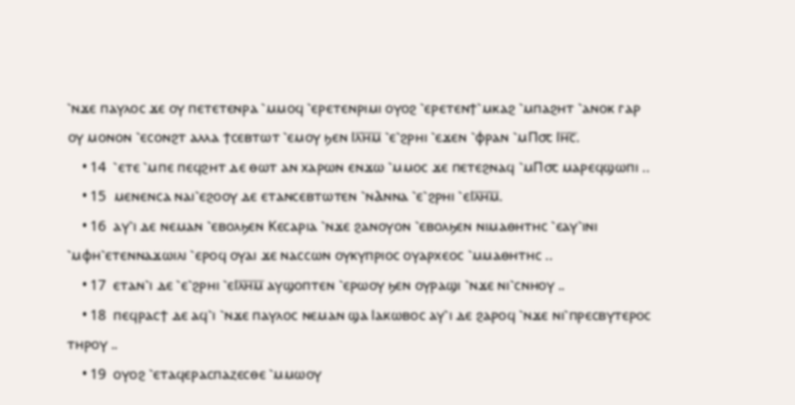⳿ⲛϫⲉ ⲡⲁⲩⲗⲟⲥ ϫⲉ ⲟⲩ ⲡⲉⲧⲉⲧⲉⲛⲣⲁ ⳿ⲙⲙⲟϥ ⳿ⲉⲣⲉⲧⲉⲛⲣⲓⲙⲓ ⲟⲩⲟϩ ⳿ⲉⲣⲉⲧⲉⲛϯ⳿ⲙⲕⲁϩ ⳿ⲙⲡⲁϩⲏⲧ ⳿ⲁⲛⲟⲕ ⲅⲁⲣ ⲟⲩ ⲙⲟⲛⲟⲛ ⳿ⲉⲥⲟⲛϩⲧ ⲁⲗⲗⲁ ϯⲥⲉⲃⲧⲱⲧ ⳿ⲉⲙⲟⲩ ϧⲉⲛ Ⲓⲗ̅ⲏ̅ⲙ̅ ⳿ⲉ⳿ϩⲣⲏⲓ ⳿ⲉϫⲉⲛ ⳿ⲫⲣⲁⲛ ⳿ⲙⲠ⳪ Ⲓⲏ̅ⲥ̅.
    • 14  ⳿ⲉⲧⲉ ⳿ⲙⲡⲉ ⲡⲉϥϩⲏⲧ ⲇⲉ ⲑⲱⲧ ⲁⲛ ⲭⲁⲣⲱⲛ ⲉⲛϫⲱ ⳿ⲙⲙⲟⲥ ϫⲉ ⲡⲉⲧⲉϩⲛⲁϥ ⳿ⲙⲠ⳪ ⲙⲁⲣⲉϥϣⲱⲡⲓ ..
    • 15  ⲙⲉⲛⲉⲛⲥⲁ ⲛⲁⲓ⳿ⲉϩⲟⲟⲩ ⲇⲉ ⲉⲧⲁⲛⲥⲉⲃⲧⲱⲧⲉⲛ ⳿ⲛⲀⲛⲛⲁ ⳿ⲉ⳿ϩⲣⲏⲓ ⳿ⲉⲒⲗ̅ⲏ̅ⲙ̅.
    • 16  ⲁⲩ⳿ⲓ ⲇⲉ ⲛⲉⲙⲁⲛ ⳿ⲉⲃⲟⲗϧⲉⲛ Ⲕⲉⲥⲁⲣⲓⲁ ⳿ⲛϫⲉ ϩⲁⲛⲟⲩⲟⲛ ⳿ⲉⲃⲟⲗϧⲉⲛ ⲛⲓⲙⲁⲑⲏⲧⲏⲥ ⳿ⲉⲁⲩ⳿ⲓⲛⲓ ⳿ⲙⲫⲏ⳿ⲉⲧⲉⲛⲛⲁϫⲱⲓⲗⲓ ⳿ⲉⲣⲟϥ ⲟⲩⲁⲓ ϫⲉ ⲛⲁⲥⲥⲱⲛ ⲟⲩⲕⲩⲡⲣⲓⲟⲥ ⲟⲩⲁⲣⲭⲉⲟⲥ ⳿ⲙⲙⲁⲑⲏⲧⲏⲥ ..
    • 17  ⲉⲧⲁⲛ⳿ⲓ ⲇⲉ ⳿ⲉ⳿ϩⲣⲏⲓ ⳿ⲉⲒⲗ̅ⲏ̅ⲙ̅ ⲁⲩϣⲟⲡⲧⲉⲛ ⳿ⲉⲣⲱⲟⲩ ϧⲉⲛ ⲟⲩⲣⲁϣⲓ ⳿ⲛϫⲉ ⲛⲓ⳿ⲥⲛⲏⲟⲩ ..
    • 18  ⲡⲉϥⲣⲁⲥϯ ⲇⲉ ⲁϥ⳿ⲓ ⳿ⲛϫⲉ ⲡⲁⲩⲗⲟⲥ ⲛⲉⲙⲁⲛ ϣⲁ Ⲓⲁⲕⲱⲃⲟⲥ ⲁⲩ⳿ⲓ ⲇⲉ ϩⲁⲣⲟϥ ⳿ⲛϫⲉ ⲛⲓ⳿ⲡⲣⲉⲥⲃⲩⲧⲉⲣⲟⲥ ⲧⲏⲣⲟⲩ ..
    • 19  ⲟⲩⲟϩ ⳿ⲉⲧⲁϥⲉⲣⲁⲥⲡⲁⲍⲉⲥⲑⲉ ⳿ⲙⲙⲱⲟⲩ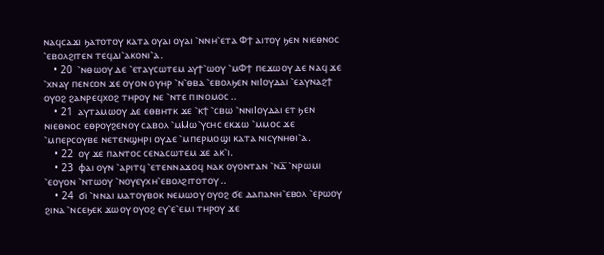ⲛⲁϥⲥⲁϫⲓ ϧⲁⲧⲟⲧⲟⲩ ⲕⲁⲧⲁ ⲟⲩⲁⲓ ⲟⲩⲁⲓ ⳿ⲛⲛⲏ⳿ⲉⲧⲁ Ⲫϯ ⲁⲓⲧⲟⲩ ϧⲉⲛ ⲛⲓⲉⲑⲛⲟⲥ ⳿ⲉⲃⲟⲗϩⲓⲧⲉⲛ ⲧⲉϥⲇⲓ⳿ⲁⲕⲟⲛⲓ⳿ⲁ.
    • 20  ⳿ⲛⲑⲱⲟⲩ ⲇⲉ ⳿ⲉⲧⲁⲩⲥⲱⲧⲉⲙ ⲁⲩϯ⳿ⲱⲟⲩ ⳿ⲙⲪϯ ⲡⲉϫⲱⲟⲩ ⲇⲉ ⲛⲁϥ ϫⲉ ⳿ⲭⲛⲁⲩ ⲡⲉⲛⲥⲟⲛ ϫⲉ ⲟⲩⲟⲛ ⲟⲩⲏⲣ ⳿ⲛ⳿ⲑⲃⲁ ⳿ⲉⲃⲟⲗϧⲉⲛ ⲛⲓⲒⲟⲩⲇⲁⲓ ⳿ⲉⲁⲩⲛⲁϩϯ ⲟⲩⲟϩ ϩⲁⲛⲣⲉϥⲭⲟϩ ⲧⲏⲣⲟⲩ ⲛⲉ ⳿ⲛⲧⲉ ⲡⲓⲛⲟⲙⲟⲥ ..
    • 21  ⲁⲩⲧⲁⲙⲱⲟⲩ ⲇⲉ ⲉⲑⲃⲏⲧⲕ ϫⲉ ⳿ⲕϯ ⳿ⲥⲃⲱ ⳿ⲛⲛⲓⲒⲟⲩⲇⲁⲓ ⲉⲧ ϧⲉⲛ ⲛⲓⲉⲑⲛⲟⲥ ⲉⲑⲣⲟⲩϩⲉⲛⲟⲩ ⲥⲁⲃⲟⲗ ⳿ⲙⲘⲱ⳿ⲩⲥⲏⲥ ⲉⲕϫⲱ ⳿ⲙⲙⲟⲥ ϫⲉ ⳿ⲙⲡⲉⲣⲥⲟⲩⲃⲉ ⲛⲉⲧⲉⲛϣⲏⲣⲓ ⲟⲩⲇⲉ ⳿ⲙⲡⲉⲣⲙⲟϣⲓ ⲕⲁⲧⲁ ⲛⲓⲥⲩⲛⲏⲑⲓ⳿ⲁ.
    • 22  ⲟⲩ ϫⲉ ⲡⲁⲛⲧⲟⲥ ⲥⲉⲛⲁⲥⲱⲧⲉⲙ ϫⲉ ⲁⲕ⳿ⲓ.
    • 23  ⲫⲁⲓ ⲟⲩⲛ ⳿ⲁⲣⲓⲧϥ ⳿ⲉⲧⲉⲛⲛⲁϫⲟϥ ⲛⲁⲕ ⲟⲩⲟⲛⲧⲁⲛ ⳿ⲛⲇ̅ ⳿ⲛⲣⲱⲙⲓ ⳿ⲉⲟⲩⲟⲛ ⳿ⲛⲧⲱⲟⲩ ⳿ⲛⲟⲩⲉⲩⲭⲏ⳿ⲉⲃⲟⲗϩⲓⲧⲟⲧⲟⲩ ..
    • 24  ϭⲓ ⳿ⲛⲛⲁⲓ ⲙⲁⲧⲟⲩⲃⲟⲕ ⲛⲉⲙⲱⲟⲩ ⲟⲩⲟϩ ϭⲉ ⲇⲁⲡⲁⲛⲏ⳿ⲉⲃⲟⲗ ⳿ⲉⲣⲱⲟⲩ ϩⲓⲛⲁ ⳿ⲛⲥⲉϧⲉⲕ ϫⲱⲟⲩ ⲟⲩⲟϩ ⲉⲩ⳿ⲉ⳿ⲉⲙⲓ ⲧⲏⲣⲟⲩ ϫⲉ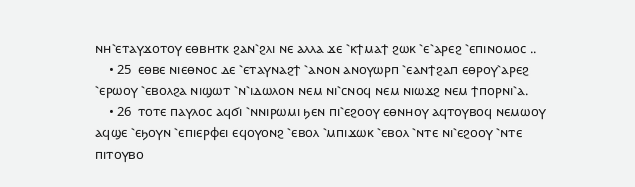ⲛⲏ⳿ⲉⲧⲁⲩϫⲟⲧⲟⲩ ⲉⲑⲃⲏⲧⲕ ϩⲁⲛ⳿ϩⲗⲓ ⲛⲉ ⲁⲗⲗⲁ ϫⲉ ⳿ⲕϯⲙⲁϯ ϩⲱⲕ ⳿ⲉ⳿ⲁⲣⲉϩ ⳿ⲉⲡⲓⲛⲟⲙⲟⲥ ..
    • 25  ⲉⲑⲃⲉ ⲛⲓⲉⲑⲛⲟⲥ ⲇⲉ ⳿ⲉⲧⲁⲩⲛⲁϩϯ ⳿ⲁⲛⲟⲛ ⲁⲛⲟⲩⲱⲣⲡ ⳿ⲉⲁⲛϯϩⲁⲡ ⲉⲑⲣⲟⲩ⳿ⲁⲣⲉϩ ⳿ⲉⲣⲱⲟⲩ ⳿ⲉⲃⲟⲗϩⲁ ⲛⲓϣⲱⲧ ⳿ⲛ⳿ⲓⲇⲱⲗⲟⲛ ⲛⲉⲙ ⲛⲓ⳿ⲥⲛⲟϥ ⲛⲉⲙ ⲛⲓⲱϫϩ ⲛⲉⲙ ϯⲡⲟⲣⲛⲓ⳿ⲁ.
    • 26  ⲧⲟⲧⲉ ⲡⲁⲩⲗⲟⲥ ⲁϥϭⲓ ⳿ⲛⲛⲓⲣⲱⲙⲓ ϧⲉⲛ ⲡⲓ⳿ⲉϩⲟⲟⲩ ⲉⲑⲛⲏⲟⲩ ⲁϥⲧⲟⲩⲃⲟϥ ⲛⲉⲙⲱⲟⲩ ⲁϥϣⲉ ⳿ⲉϧⲟⲩⲛ ⳿ⲉⲡⲓⲉⲣⲫⲉⲓ ⲉϥⲟⲩⲟⲛϩ ⳿ⲉⲃⲟⲗ ⳿ⲙⲡⲓϫⲱⲕ ⳿ⲉⲃⲟⲗ ⳿ⲛⲧⲉ ⲛⲓ⳿ⲉϩⲟⲟⲩ ⳿ⲛⲧⲉ ⲡⲓⲧⲟⲩⲃⲟ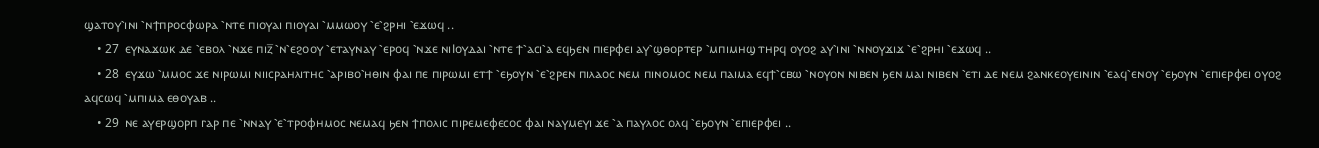ϣⲁⲧⲟⲩ⳿ⲓⲛⲓ ⳿ⲛϯⲡⲣⲟⲥⲫⲱⲣⲁ ⳿ⲛⲧⲉ ⲡⲓⲟⲩⲁⲓ ⲡⲓⲟⲩⲁⲓ ⳿ⲙⲙⲱⲟⲩ ⳿ⲉ⳿ϩⲣⲏⲓ ⳿ⲉϫⲱϥ ..
    • 27  ⲉⲩⲛⲁϫⲱⲕ ⲇⲉ ⳿ⲉⲃⲟⲗ ⳿ⲛϫⲉ ⲡⲓⲍ̅ ⳿ⲛ⳿ⲉϩⲟⲟⲩ ⳿ⲉⲧⲁⲩⲛⲁⲩ ⳿ⲉⲣⲟϥ ⳿ⲛϫⲉ ⲛⲓⲒⲟⲩⲇⲁⲓ ⳿ⲛⲧⲉ ϯ⳿ⲁⲥⲓ⳿ⲁ ⲉϥϧⲉⲛ ⲡⲓⲉⲣⲫⲉⲓ ⲁⲩ⳿ϣⲑⲟⲣⲧⲉⲣ ⳿ⲙⲡⲓⲙⲏϣ ⲧⲏⲣϥ ⲟⲩⲟϩ ⲁⲩ⳿ⲓⲛⲓ ⳿ⲛⲛⲟⲩϫⲓϫ ⳿ⲉ⳿ϩⲣⲏⲓ ⳿ⲉϫⲱϥ ..
    • 28  ⲉⲩϫⲱ ⳿ⲙⲙⲟⲥ ϫⲉ ⲛⲓⲣⲱⲙⲓ ⲛⲓⲓⲥⲣⲁⲏⲗⲓⲧⲏⲥ ⳿ⲁⲣⲓⲃⲟ⳿ⲏⲑⲓⲛ ⲫⲁⲓ ⲡⲉ ⲡⲓⲣⲱⲙⲓ ⲉⲧϯ ⳿ⲉϧⲟⲩⲛ ⳿ⲉ⳿ϩⲣⲉⲛ ⲡⲓⲗⲁⲟⲥ ⲛⲉⲙ ⲡⲓⲛⲟⲙⲟⲥ ⲛⲉⲙ ⲡⲁⲓⲙⲁ ⲉϥϯ⳿ⲥⲃⲱ ⳿ⲛⲟⲩⲟⲛ ⲛⲓⲃⲉⲛ ϧⲉⲛ ⲙⲁⲓ ⲛⲓⲃⲉⲛ ⳿ⲉⲧⲓ ⲇⲉ ⲛⲉⲙ ϩⲁⲛⲕⲉⲟⲩⲉⲓⲛⲓⲛ ⳿ⲉⲁϥ⳿ⲉⲛⲟⲩ ⳿ⲉϧⲟⲩⲛ ⳿ⲉⲡⲓⲉⲣⲫⲉⲓ ⲟⲩⲟϩ ⲁϥⲥⲱϥ ⳿ⲙⲡⲓⲙⲁ ⲉⲑⲟⲩⲁⲃ ..
    • 29  ⲛⲉ ⲁⲩⲉⲣϣⲟⲣⲡ ⲅⲁⲣ ⲡⲉ ⳿ⲛⲛⲁⲩ ⳿ⲉ⳿ⲧⲣⲟⲫⲏⲙⲟⲥ ⲛⲉⲙⲁϥ ϧⲉⲛ ϯⲡⲟⲗⲓⲥ ⲡⲓⲣⲉⲙⲉⲫⲉⲥⲟⲥ ⲫⲁⲓ ⲛⲁⲩⲙⲉⲩⲓ ϫⲉ ⳿ⲁ ⲡⲁⲩⲗⲟⲥ ⲟⲗϥ ⳿ⲉϧⲟⲩⲛ ⳿ⲉⲡⲓⲉⲣⲫⲉⲓ ..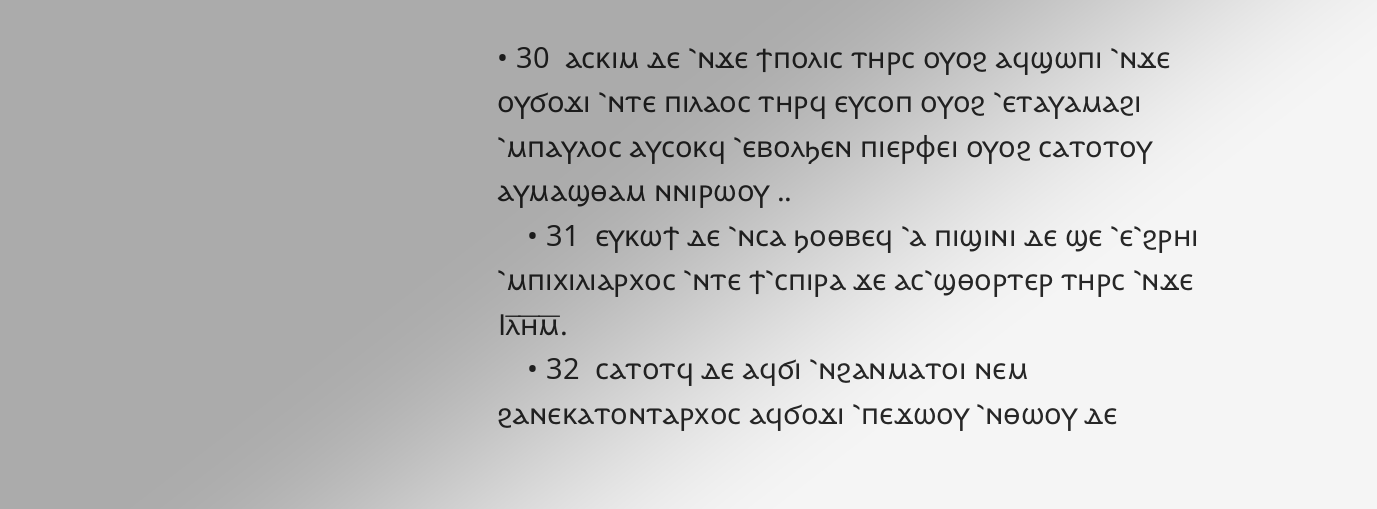• 30  ⲁⲥⲕⲓⲙ ⲇⲉ ⳿ⲛϫⲉ ϯⲡⲟⲗⲓⲥ ⲧⲏⲣⲥ ⲟⲩⲟϩ ⲁϥϣⲱⲡⲓ ⳿ⲛϫⲉ ⲟⲩϭⲟϫⲓ ⳿ⲛⲧⲉ ⲡⲓⲗⲁⲟⲥ ⲧⲏⲣϥ ⲉⲩⲥⲟⲡ ⲟⲩⲟϩ ⳿ⲉⲧⲁⲩⲁⲙⲁϩⲓ ⳿ⲙⲡⲁⲩⲗⲟⲥ ⲁⲩⲥⲟⲕϥ ⳿ⲉⲃⲟⲗϧⲉⲛ ⲡⲓⲉⲣⲫⲉⲓ ⲟⲩⲟϩ ⲥⲁⲧⲟⲧⲟⲩ ⲁⲩⲙⲁϣⲑⲁⲙ ⲛⲛⲓⲣⲱⲟⲩ ..
    • 31  ⲉⲩⲕⲱϯ ⲇⲉ ⳿ⲛⲥⲁ ϧⲟⲑⲃⲉϥ ⳿ⲁ ⲡⲓϣⲓⲛⲓ ⲇⲉ ϣⲉ ⳿ⲉ⳿ϩⲣⲏⲓ ⳿ⲙⲡⲓⲭⲓⲗⲓⲁⲣⲭⲟⲥ ⳿ⲛⲧⲉ ϯ⳿ⲥⲡⲓⲣⲁ ϫⲉ ⲁⲥ⳿ϣⲑⲟⲣⲧⲉⲣ ⲧⲏⲣⲥ ⳿ⲛϫⲉ Ⲓⲗ̅ⲏ̅ⲙ̅.
    • 32  ⲥⲁⲧⲟⲧϥ ⲇⲉ ⲁϥϭⲓ ⳿ⲛϩⲁⲛⲙⲁⲧⲟⲓ ⲛⲉⲙ ϩⲁⲛⲉⲕⲁⲧⲟⲛⲧⲁⲣⲭⲟⲥ ⲁϥϭⲟϫⲓ ⳿ⲡⲉϫⲱⲟⲩ ⳿ⲛⲑⲱⲟⲩ ⲇⲉ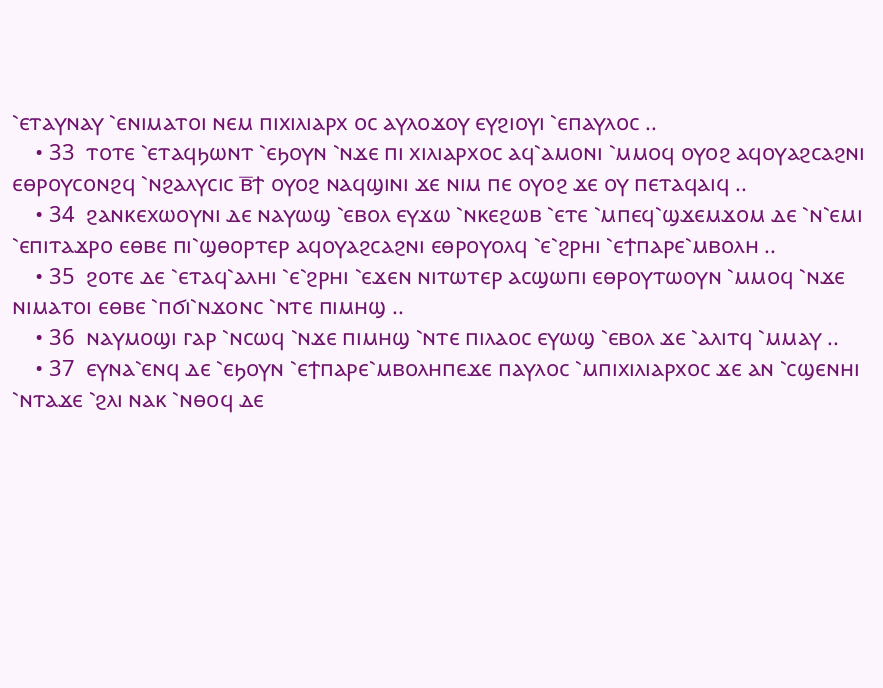⳿ⲉⲧⲁⲩⲛⲁⲩ ⳿ⲉⲛⲓⲙⲁⲧⲟⲓ ⲛⲉⲙ ⲡⲓⲭⲓⲗⲓⲁⲣⲭ ⲟⲥ ⲁⲩⲗⲟϫⲟⲩ ⲉⲩϩⲓⲟⲩⲓ ⳿ⲉⲡⲁⲩⲗⲟⲥ ..
    • 33  ⲧⲟⲧⲉ ⳿ⲉⲧⲁϥϧⲱⲛⲧ ⳿ⲉϧⲟⲩⲛ ⳿ⲛϫⲉ ⲡⲓ ⲭⲓⲗⲓⲁⲣⲭⲟⲥ ⲁϥ⳿ⲁⲙⲟⲛⲓ ⳿ⲙⲙⲟϥ ⲟⲩⲟϩ ⲁϥⲟⲩⲁϩⲥⲁϩⲛⲓ ⲉⲑⲣⲟⲩⲥⲟⲛϩϥ ⳿ⲛϩⲁⲗⲩⲥⲓⲥ ⲃ̅ϯ ⲟⲩⲟϩ ⲛⲁϥϣⲓⲛⲓ ϫⲉ ⲛⲓⲙ ⲡⲉ ⲟⲩⲟϩ ϫⲉ ⲟⲩ ⲡⲉⲧⲁϥⲁⲓϥ ..
    • 34  ϩⲁⲛⲕⲉⲭⲱⲟⲩⲛⲓ ⲇⲉ ⲛⲁⲩⲱϣ ⳿ⲉⲃⲟⲗ ⲉⲩϫⲱ ⳿ⲛⲕⲉϩⲱⲃ ⳿ⲉⲧⲉ ⳿ⲙⲡⲉϥ⳿ϣϫⲉⲙϫⲟⲙ ⲇⲉ ⳿ⲛ⳿ⲉⲙⲓ ⳿ⲉⲡⲓⲧⲁϫⲣⲟ ⲉⲑⲃⲉ ⲡⲓ⳿ϣⲑⲟⲣⲧⲉⲣ ⲁϥⲟⲩⲁϩⲥⲁϩⲛⲓ ⲉⲑⲣⲟⲩⲟⲗϥ ⳿ⲉ⳿ϩⲣⲏⲓ ⳿ⲉϯⲡⲁⲣⲉ⳿ⲙⲃⲟⲗⲏ ..
    • 35  ϩⲟⲧⲉ ⲇⲉ ⳿ⲉⲧⲁϥ⳿ⲁⲗⲏⲓ ⳿ⲉ⳿ϩⲣⲏⲓ ⳿ⲉϫⲉⲛ ⲛⲓⲧⲱⲧⲉⲣ ⲁⲥϣⲱⲡⲓ ⲉⲑⲣⲟⲩⲧⲱⲟⲩⲛ ⳿ⲙⲙⲟϥ ⳿ⲛϫⲉ ⲛⲓⲙⲁⲧⲟⲓ ⲉⲑⲃⲉ ⳿ⲡϭⲓ⳿ⲛϫⲟⲛⲥ ⳿ⲛⲧⲉ ⲡⲓⲙⲏϣ ..
    • 36  ⲛⲁⲩⲙⲟϣⲓ ⲅⲁⲣ ⳿ⲛⲥⲱϥ ⳿ⲛϫⲉ ⲡⲓⲙⲏϣ ⳿ⲛⲧⲉ ⲡⲓⲗⲁⲟⲥ ⲉⲩⲱϣ ⳿ⲉⲃⲟⲗ ϫⲉ ⳿ⲁⲗⲓⲧϥ ⳿ⲙⲙⲁⲩ ..
    • 37  ⲉⲩⲛⲁ⳿ⲉⲛϥ ⲇⲉ ⳿ⲉϧⲟⲩⲛ ⳿ⲉϯⲡⲁⲣⲉ⳿ⲙⲃⲟⲗⲏⲡⲉϫⲉ ⲡⲁⲩⲗⲟⲥ ⳿ⲙⲡⲓⲭⲓⲗⲓⲁⲣⲭⲟⲥ ϫⲉ ⲁⲛ ⳿ⲥϣⲉⲛⲏⲓ ⳿ⲛⲧⲁϫⲉ ⳿ϩⲗⲓ ⲛⲁⲕ ⳿ⲛⲑⲟϥ ⲇⲉ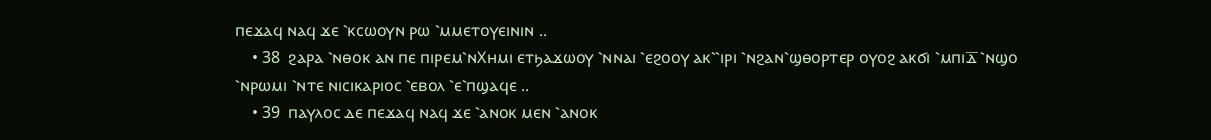ⲡⲉϫⲁϥ ⲛⲁϥ ϫⲉ ⳿ⲕⲥⲱⲟⲩⲛ ⲣⲱ ⳿ⲙⲙⲉⲧⲟⲩⲉⲓⲛⲓⲛ ..
    • 38  ϩⲁⲣⲁ ⳿ⲛⲑⲟⲕ ⲁⲛ ⲡⲉ ⲡⲓⲣⲉⲙ⳿ⲛⲬⲏⲙⲓ ⲉⲧϧⲁϫⲱⲟⲩ ⳿ⲛⲛⲁⲓ ⳿ⲉϩⲟⲟⲩ ⲁⲕ⳿⳿ⲓⲣⲓ ⳿ⲛϩⲁⲛ⳿ϣⲑⲟⲣⲧⲉⲣ ⲟⲩⲟϩ ⲁⲕϭⲓ ⳿ⲙⲡⲓⲇ̅ ⳿ⲛϣⲟ ⳿ⲛⲣⲱⲙⲓ ⳿ⲛⲧⲉ ⲛⲓⲥⲓⲕⲁⲣⲓⲟⲥ ⳿ⲉⲃⲟⲗ ⳿ⲉ⳿ⲡϣⲁϥⲉ ..
    • 39  ⲡⲁⲩⲗⲟⲥ ⲇⲉ ⲡⲉϫⲁϥ ⲛⲁϥ ϫⲉ ⳿ⲁⲛⲟⲕ ⲙⲉⲛ ⳿ⲁⲛⲟⲕ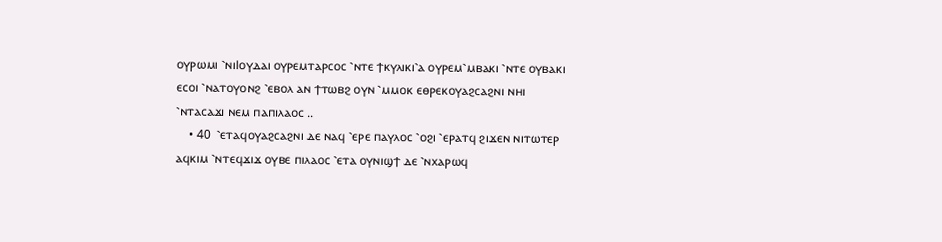ⲟⲩⲣⲱⲙⲓ ⳿ⲛⲓⲒⲟⲩⲇⲁⲓ ⲟⲩⲣⲉⲙⲧⲁⲣⲥⲟⲥ ⳿ⲛⲧⲉ ϯⲕⲩⲗⲓⲕⲓ⳿ⲁ ⲟⲩⲣⲉⲙ⳿ⲙⲃⲁⲕⲓ ⳿ⲛⲧⲉ ⲟⲩⲃⲁⲕⲓ ⲉⲥⲟⲓ ⳿ⲛⲁⲧⲟⲩⲟⲛϩ ⳿ⲉⲃⲟⲗ ⲁⲛ ϯⲧⲱⲃϩ ⲟⲩⲛ ⳿ⲙⲙⲟⲕ ⲉⲑⲣⲉⲕⲟⲩⲁϩⲥⲁϩⲛⲓ ⲛⲏⲓ ⳿ⲛⲧⲁⲥⲁϫⲓ ⲛⲉⲙ ⲡⲁⲡⲓⲗⲁⲟⲥ ..
    • 40  ⳿ⲉⲧⲁϥⲟⲩⲁϩⲥⲁϩⲛⲓ ⲇⲉ ⲛⲁϥ ⳿ⲉⲣⲉ ⲡⲁⲩⲗⲟⲥ ⳿ⲟϩⲓ ⳿ⲉⲣⲁⲧϥ ϩⲓϫⲉⲛ ⲛⲓⲧⲱⲧⲉⲣ ⲁϥⲕⲓⲙ ⳿ⲛⲧⲉϥϫⲓϫ ⲟⲩⲃⲉ ⲡⲓⲗⲁⲟⲥ ⳿ⲉⲧⲁ ⲟⲩⲛⲓϣϯ ⲇⲉ ⳿ⲛⲭⲁⲣⲱϥ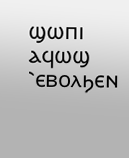ϣⲱⲡⲓ ⲁϥⲱϣ ⳿ⲉⲃⲟⲗϧⲉⲛ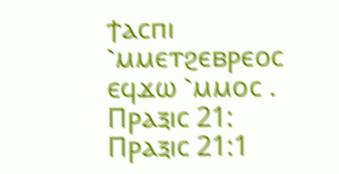ϯⲁⲥⲡⲓ ⳿ⲙⲙⲉⲧϩⲉⲃⲣⲉⲟⲥ ⲉϥϫⲱ ⳿ⲙⲙⲟⲥ .
Ⲡⲣⲁⲝⲓⲥ 21:
Ⲡⲣⲁⲝⲓⲥ 21:1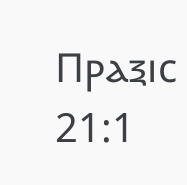Ⲡⲣⲁⲝⲓⲥ 21:1